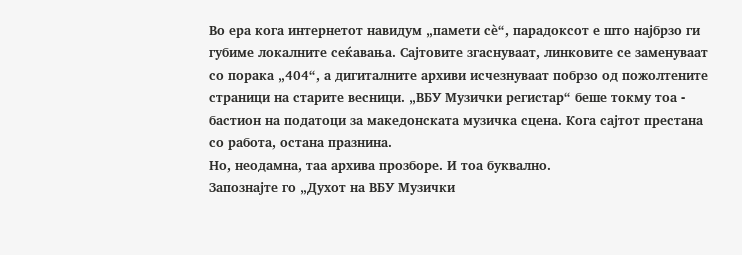Во ера кога интернетот навидум „памети сè“, парадоксот е што најбрзо ги губиме локалните сеќавања. Сајтовите згаснуваат, линковите се заменуваат со порака „404“, а дигиталните архиви исчезнуваат побрзо од пожолтените страници на старите весници. „ВБУ Музички регистар“ беше токму тоа - бастион на податоци за македонската музичка сцена. Кога сајтот престана со работа, остана празнина.
Но, неодамна, таа архива прозборе. И тоа буквално.
Запознајте го „Духот на ВБУ Музички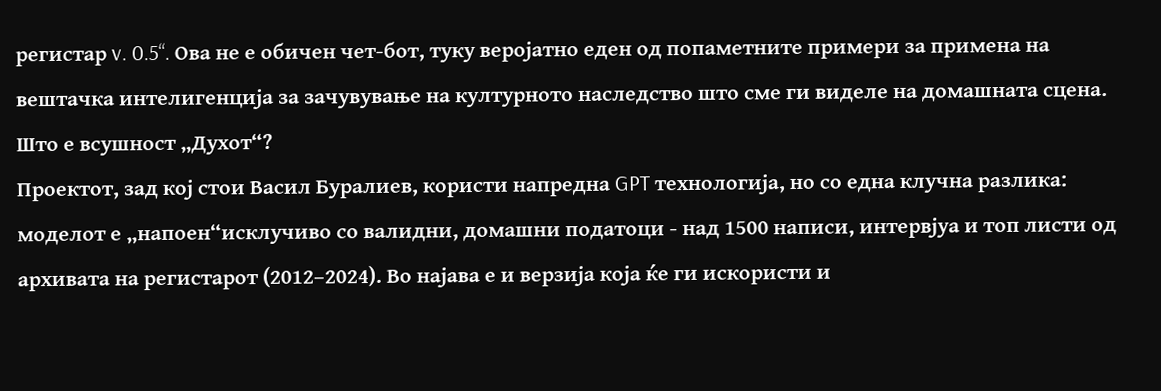регистар v. 0.5“. Ова не е обичен чет-бот, туку веројатно еден од попаметните примери за примена на вештачка интелигенција за зачувување на културното наследство што сме ги виделе на домашната сцена.
Што е всушност „Духот“?
Проектот, зад кој стои Васил Буралиев, користи напредна GPT технологија, но со една клучна разлика: моделот е „напоен“исклучиво со валидни, домашни податоци - над 1500 написи, интервјуа и топ листи од архивата на регистарот (2012–2024). Во најава е и верзија која ќе ги искористи и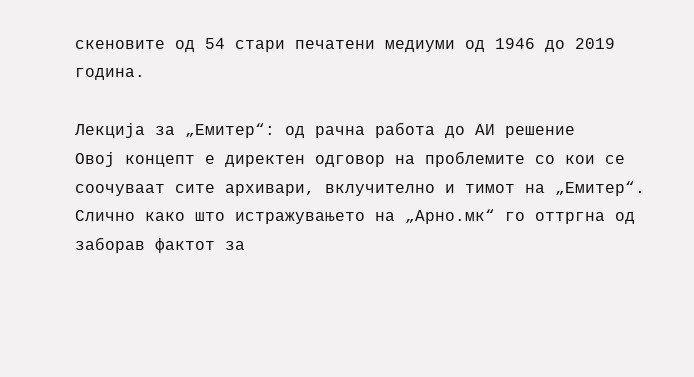скеновите од 54 стари печатени медиуми од 1946 до 2019 година.

Лекција за „Емитер“: од рачна работа до АИ решение
Овој концепт е директен одговор на проблемите со кои се соочуваат сите архивари, вклучително и тимот на „Емитер“. Слично како што истражувањето на „Арно.мк“ го оттргна од заборав фактот за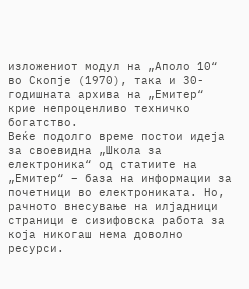изложениот модул на „Аполо 10“ во Скопје (1970), така и 30-годишната архива на „Емитер“ крие непроценливо техничко богатство.
Веќе подолго време постои идеја за своевидна „Школа за електроника“ од статиите на „Емитер“ – база на информации за почетници во електрониката. Но, рачното внесување на илјадници страници е сизифовска работа за која никогаш нема доволно ресурси.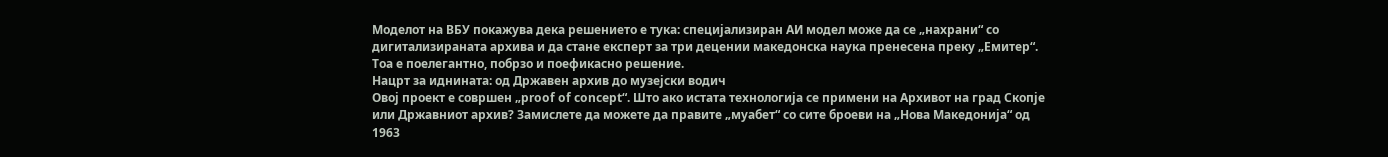Моделот на ВБУ покажува дека решението е тука: специјализиран АИ модел може да се „нахрани“ со дигитализираната архива и да стане експерт за три децении македонска наука пренесена преку „Емитер“. Тоа е поелегантно, побрзо и поефикасно решение.
Нацрт за иднината: од Државен архив до музејски водич
Овој проект е совршен „proof of concept“. Што ако истата технологија се примени на Архивот на град Скопје или Државниот архив? Замислете да можете да правите „муабет“ со сите броеви на „Нова Македонија“ од 1963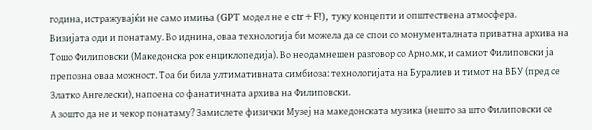година, истражувајќи не само имиња (GPT модел не е ctr+F!), туку концепти и општествена атмосфера.
Визијата оди и понатаму. Во иднина, оваа технологија би можела да се спои со монументалната приватна архива на Тошо Филиповски (Македонска рок енциклопедија). Во неодамнешен разговор со Арно.мк, и самиот Филиповски ја препозна оваа можност. Тоа би била ултимативната симбиоза: технологијата на Буралиев и тимот на ВБУ (пред се Златко Ангелески), напоена со фанатичната архива на Филиповски.
А зошто да не и чекор понатаму? Замислете физички Музеј на македонската музика (нешто за што Филиповски се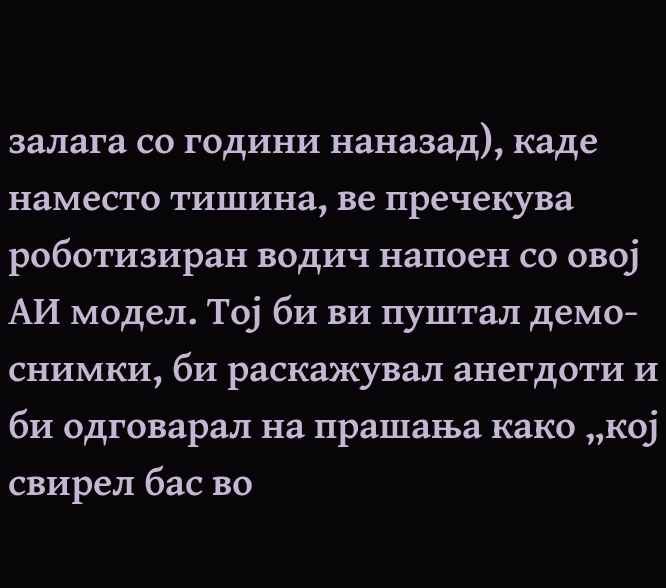залага со години наназад), каде наместо тишина, ве пречекува роботизиран водич напоен со овој АИ модел. Тој би ви пуштал демо-снимки, би раскажувал анегдоти и би одговарал на прашања како „кој свирел бас во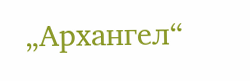„Архангел“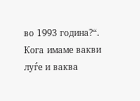во 1993 година?“.
Кога имаме вакви луѓе и ваква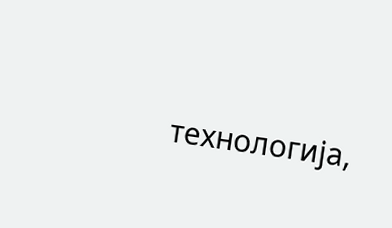технологија,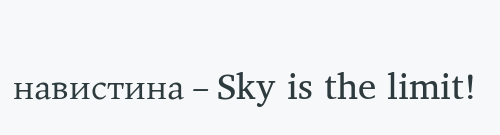навистина – Sky is the limit!